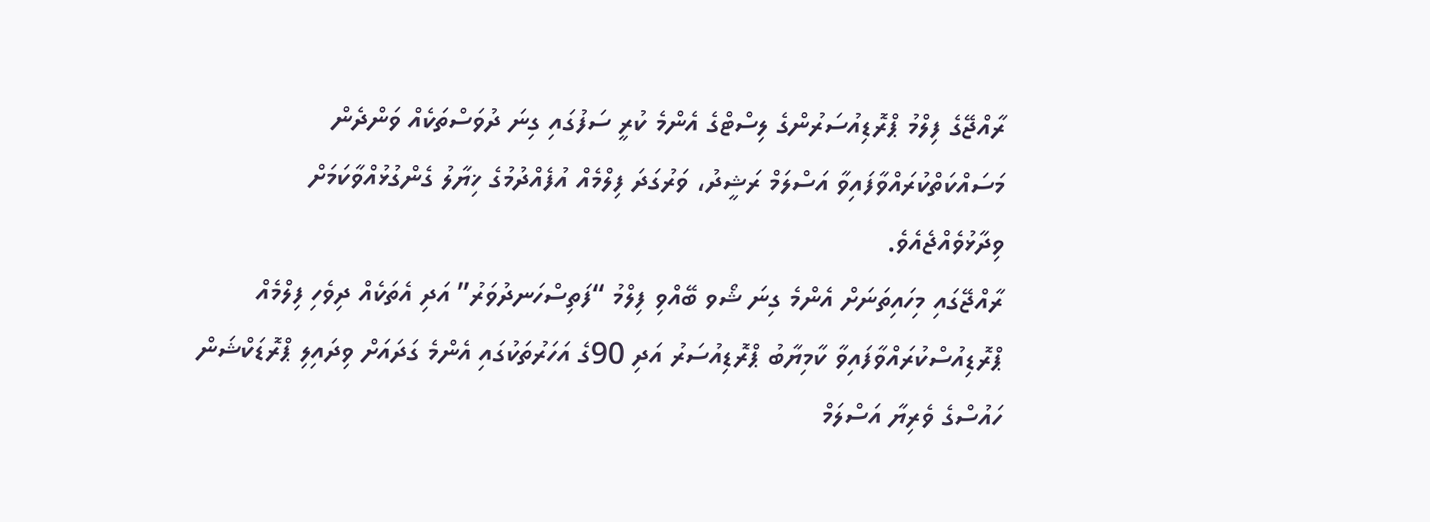ރާއްޖޭގެ ފިލްމު ޕްރޮޑިއުސަރުންގެ ލިސްޓްގެ އެންމެ ކުރީ ސަފުގައި ގިނަ ދުވަސްތަކެއް ވަންދެން މަސައްކަތްކުރައްވާފައިވާ އަސްލަމް ރަޝީދު، ވަރުގަދަ ފިލްމެއް އުފެއްދުމުގެ ޚިޔާލު ގެންގުޅުއްވާކަމަށް ވިދާޅުވެއްޖެއެވެ.
ރާއްޖޭގައި މިހައިތަނަށް އެންމެ ގިނަ ޝޯވ ބޭއްވި ފިލްމު “ފަތިސްހަނދުވަރު” އަދި އެތަކެއް ދިވެހި ފިލްމެއް ޕްރޮޑިއުސްކުރައްވާފައިވާ ކާމިޔާބު ޕްރޮޑިއުސަރު އަދި 90ގެ އަހަރުތަކުގައި އެންމެ ގަދައަށް ވިދައިލި ޕްރޮޑަކްޝަން ހައުސްގެ ވެރިޔާ އަސްލަމް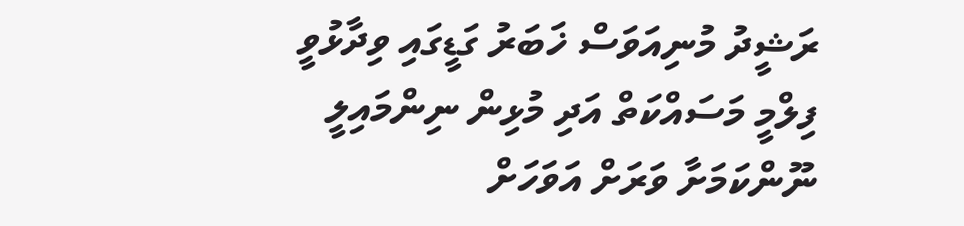ރަޝީދު މުނިއަވަސް ޚަބަރު ގަޑީގައި ވިދާޅުވީ ފިލްމީ މަސައްކަތް އަދި މުޅިން ނިންމައިލީ ނޫންކަމަށާ ވަރަށް އަވަހަށް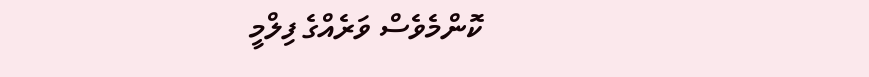ކޮންމެވެސް ވަރެއްގެ ފިލްމީ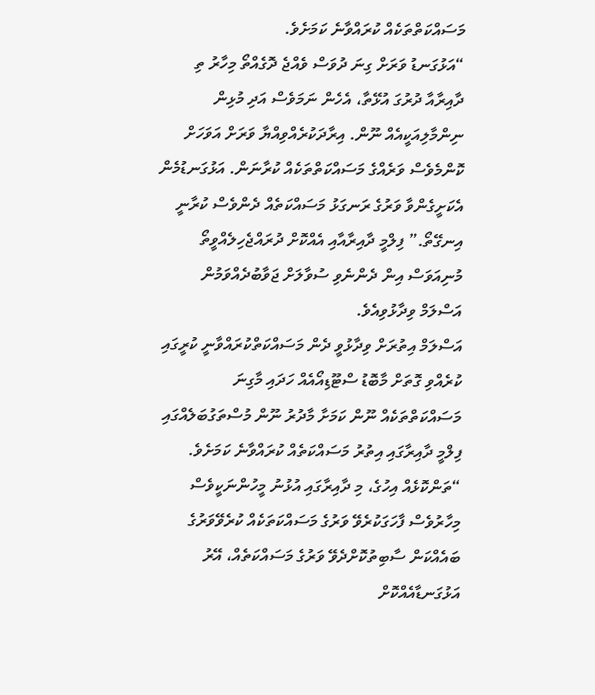މަސައްކަތްތަކެއް ކުރައްވާނެ ކަމަށެވެ.
“އަޅުގަނޑު ވަރަށް ގިނަ ދުވަސް ވެއްޖެ ދޮގެއްތޯ މިހާރު ތި ދާއިރާއާ ދުރުގަ އުޅޭތާ، އެހެން ނަމަވެސް އަދި މުޅިން ނިންމާލިއަކީއެއް ނޫން. އިރާދަކުރެއްވިއްޔާ ވަރަށް އަވަހަށް ކޮންމެވެސް ވަރެއްގެ މަސައްކަތްތަކެއް ކުރާނަން. އަޅުގަނޑުމެން އެކަށީގެންވާ ވަރުގެ ރަނގަޅު މަސައްކަތެއް ދެންވެސް ކުރާނީ އިނގޭތޯ.” ފިލްމީ ދާއިރާއާއި އެއްކޮށް ދުރައްޖެހިލެއްވީތޯ މުނިއަވަސް އިން ދެންނެވި ސުވާލަށް ޖަވާބުދެއްވަމުން އަސްލަމް ވިދާޅުވިއެވެ.
އަސްލަމް އިތުރަށް ވިދާޅުވީ ދެން މަސައްކަތްކުރައްވާނީ ކުރީގައި ކުރެއްވި ގޮތަށް މާބޮޑު ސްޓޫޑިއޯއެއް ހަދައި މާގިނަ މަސައްކަތްތަކެއް ނޫން ކަމަށާ މާދުރު ނޫން މުސްތަގުބަލެއްގައި ފިލްމީ ދާއިރާގައި އިތުރު މަސައްކަތެއް ކުރައްވާނެ ކަމަށެވެ.
“ތަންކޮޅެއް އިހުގެ، މި ދާއިރާގައި އުޅުނު މީހުންނަކީވެސް މިހާރުވެސް ފާހަގަކުރެވޭ ވަރުގެ މަސައްކަތަކެއް ކުރެވޭވަރުގެ ބައެއްކަން ސާބިތުކޮށްދެވޭ ވަރުގެ މަސައްކަތެއް، އޭރު އަޅުގަނޑާއެއްކޮށް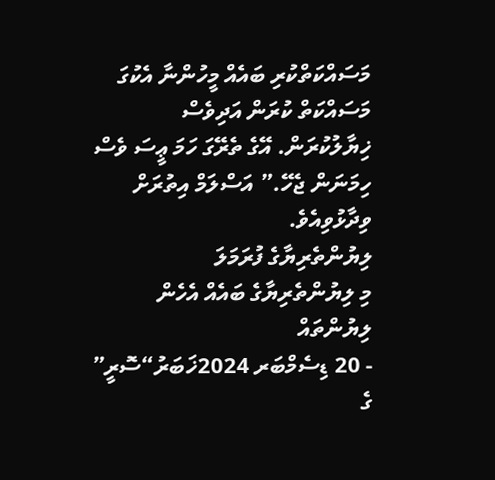މަސައްކަތްކުރި ބައެއް މީހުންނާ އެކުގަ މަސައްކަތް ކުރަން އަދިވެސް ޚިޔާލުކުރަން. އޭގެ ތެރޭގަ ހަމަ ޢީސަ ވެސް ހިމަނަން ޖެހޭ.” އަސްލަމް އިތުރަށް ވިދާޅުވިއެވެ.
ލިޔުންތެރިޔާގެ ފުރަމަލަ
މި ލިޔުންތެރިޔާގެ ބައެއް އެހެން ލިޔުންތައް
- 20 ޑިސެމްބަރ 2024ޚަބަރު“ސޮރީ” ގެ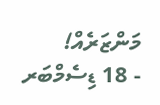މަންޒަރެއް!
- 18 ޑިސެމްބަރ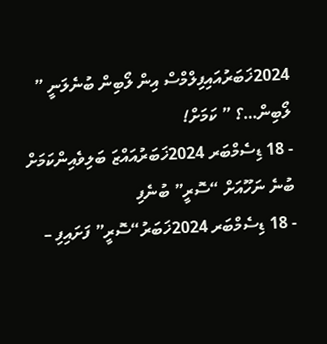2024ޚަބަރުއައިފިލްމްސް އިން ލޯބިން ބުނެލަނީ ” ލޯބިން…؟ ” ކަމަށް!
- 18 ޑިސެމްބަރ 2024ޚަބަރުއައްޒަ ބަލިވެއިންކަމަށް ބުނެ ނަހޫއަށް “ސޮރީ” ބުނެފި
- 18 ޑިސެމްބަރ 2024ޚަބަރު“ސޮރީ” ފަށައިފި –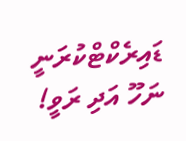ޑައިރެކްޓްކުރަނީ ނަހޫ އަދި ރަވީ!